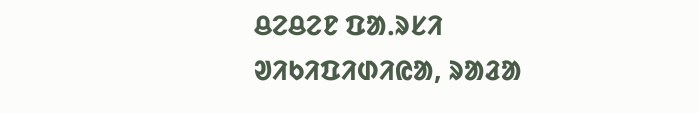ᱪᱮᱪᱮᱱ ᱯᱟᱹᱨᱥᱤ
ᱣᱤᱠᱤᱯᱤᱰᱤᱭᱟ, ᱨᱟᱲᱟ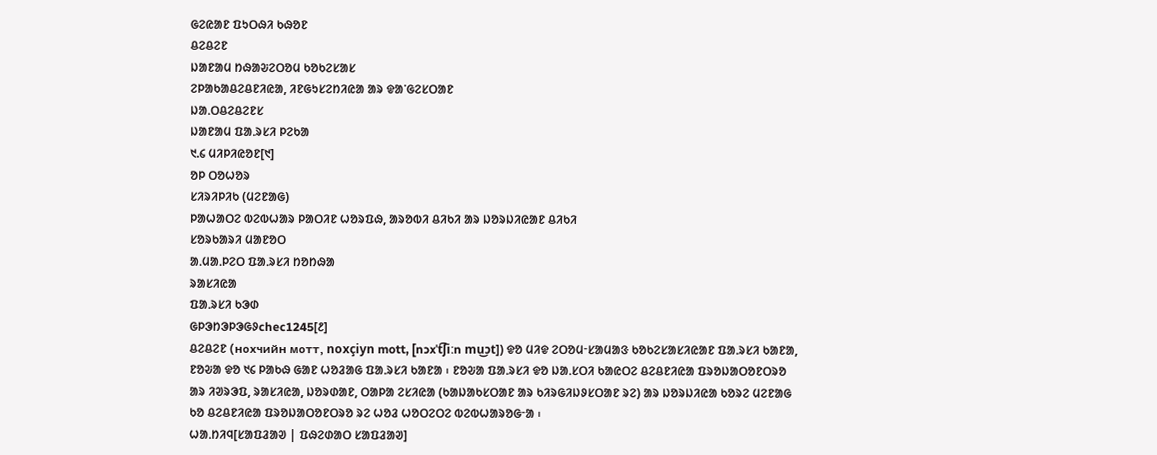ᱜᱮᱭᱟᱱ ᱯᱩᱛᱷᱤ ᱠᱷᱚᱱ
ᱪᱮᱪᱮᱱ
ᱡᱟᱱᱟᱢ ᱴᱷᱟᱶᱮᱛᱚᱢ ᱠᱚᱠᱮᱥᱟᱥ
ᱮᱞᱟᱠᱟᱪᱮᱪᱱᱤᱭᱟ, ᱤᱱᱜᱩᱥᱮᱴᱤᱭᱟ ᱟᱨ ᱫᱟᱸᱜᱮᱥᱛᱟᱱ
ᱡᱟᱹᱛᱪᱮᱪᱮᱱᱥ
ᱡᱟᱱᱟᱢ ᱯᱟᱹᱨᱥᱤ ᱞᱮᱠᱟ
᱑.᱔ ᱢᱤᱞᱤᱭᱚᱱ[᱑]
ᱚᱞ ᱛᱚᱦᱚᱨ
ᱥᱤᱨᱤᱞᱤᱠ (ᱢᱮᱱᱟᱜ)
ᱞᱟᱦᱟᱛᱮ ᱵᱮᱵᱦᱟᱨ ᱞᱟᱛᱤᱱ ᱦᱚᱨᱯᱷ, ᱟᱨᱚᱵᱤ ᱪᱤᱠᱤ ᱟᱨ ᱡᱚᱨᱡᱤᱭᱟᱱ ᱪᱤᱠᱤ
ᱥᱚᱨᱠᱟᱨᱤ ᱢᱟᱱᱚᱛ
ᱟᱹᱢᱟᱹᱞᱮᱛ ᱯᱟᱹᱨᱥᱤ ᱴᱚᱴᱷᱟ
ᱨᱟᱥᱤᱭᱟ
ᱯᱟᱹᱨᱥᱤ ᱠᱳᱰ
ᱜᱞᱳᱴᱳᱞᱳᱜᱽchec1245[᱒]
ᱪᱮᱪᱮᱱ (нохчийн мотт, noxçiyn mott, [nɔxˈt͡ʃiːn mu͜ɔt]) ᱫᱚ ᱢᱤᱫ ᱮᱛᱚᱢᱼᱥᱟᱢᱟᱝ ᱠᱚᱠᱮᱥᱟᱥᱤᱭᱟᱱ ᱯᱟᱹᱨᱥᱤ ᱠᱟᱱᱟ, ᱱᱚᱶᱟ ᱫᱚ ᱑᱔ ᱞᱟᱠᱷ ᱜᱟᱱ ᱦᱚᱲᱟᱜ ᱯᱟᱹᱨᱥᱤ ᱠᱟᱱᱟ ᱾ ᱱᱚᱶᱟ ᱯᱟᱹᱨᱥᱤ ᱫᱚ ᱡᱟᱹᱥᱛᱤ ᱠᱟᱭᱛᱮ ᱪᱮᱪᱱᱤᱭᱟ ᱯᱨᱚᱡᱟᱛᱚᱱᱛᱨᱚ ᱟᱨ ᱤᱣᱨᱳᱯ, ᱨᱟᱥᱤᱭᱟ, ᱡᱚᱨᱰᱟᱱ, ᱛᱟᱞᱟ ᱮᱥᱤᱭᱟ (ᱠᱟᱡᱟᱠᱥᱛᱟᱱ ᱟᱨ ᱠᱤᱨᱜᱤᱡᱽᱥᱛᱟᱱ ᱨᱮ) ᱟᱨ ᱡᱚᱨᱡᱤᱭᱟ ᱠᱚᱨᱮ ᱢᱮᱱᱟᱜ ᱠᱚ ᱪᱮᱪᱱᱤᱭᱟ ᱯᱨᱚᱡᱟᱛᱚᱱᱛᱨᱚ ᱨᱮ ᱦᱚᱲ ᱦᱚᱛᱮᱛᱮ ᱵᱮᱵᱦᱟᱨᱚᱜᱼᱟ ᱾
ᱦᱟᱹᱴᱤᱧ[ᱥᱟᱯᱲᱟᱣ | ᱯᱷᱮᱰᱟᱛ ᱥᱟᱯᱲᱟᱣ]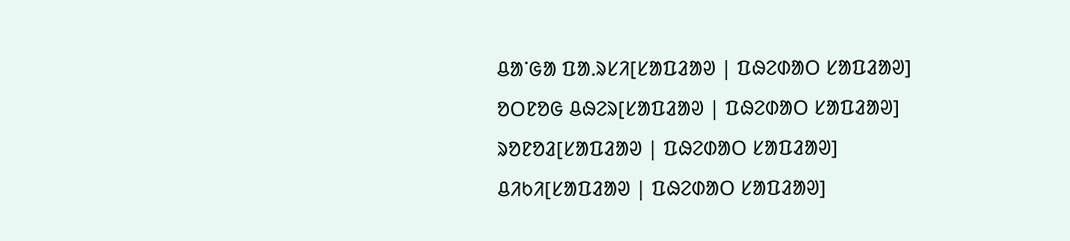ᱪᱟᱸᱜᱟ ᱯᱟᱹᱨᱥᱤ[ᱥᱟᱯᱲᱟᱣ | ᱯᱷᱮᱰᱟᱛ ᱥᱟᱯᱲᱟᱣ]
ᱚᱛᱱᱚᱜ ᱪᱷᱮᱨ[ᱥᱟᱯᱲᱟᱣ | ᱯᱷᱮᱰᱟᱛ ᱥᱟᱯᱲᱟᱣ]
ᱨᱚᱱᱚᱲ[ᱥᱟᱯᱲᱟᱣ | ᱯᱷᱮᱰᱟᱛ ᱥᱟᱯᱲᱟᱣ]
ᱪᱤᱠᱤ[ᱥᱟᱯᱲᱟᱣ | ᱯᱷᱮᱰᱟᱛ ᱥᱟᱯᱲᱟᱣ]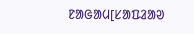ᱱᱟᱜᱟᱢ[ᱥᱟᱯᱲᱟᱣ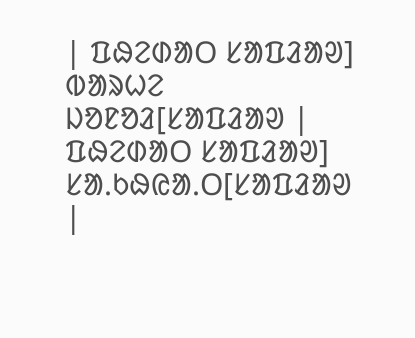| ᱯᱷᱮᱰᱟᱛ ᱥᱟᱯᱲᱟᱣ]
ᱵᱟᱨᱦᱮ ᱡᱚᱱᱚᱲ[ᱥᱟᱯᱲᱟᱣ | ᱯᱷᱮᱰᱟᱛ ᱥᱟᱯᱲᱟᱣ]
ᱥᱟᱹᱠᱷᱭᱟᱹᱛ[ᱥᱟᱯᱲᱟᱣ |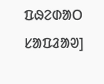ᱯᱷᱮᱰᱟᱛ ᱥᱟᱯᱲᱟᱣ]